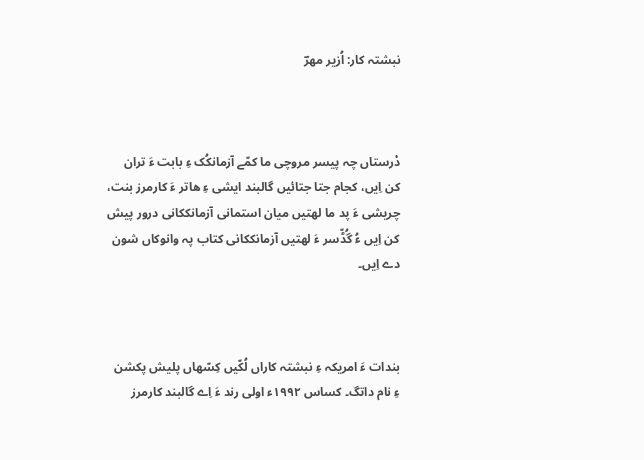نبشتہ کار: اُزیر مھرؔ



دْرستاں چہ پیسر مروچی ما کمّے آزمانکُک ءِ بابت ءَ تران کن اِيں، کجام جتا جتائیں گالبند ایشی ءِ ھاتر ءَ کارمرز بنت، چریشی ءَ پد ما لھتیں میان استمانی آزمانککانی درور پیش کن اِیں ءُ گُڈّسر ءَ لھتیں آزمانککانی کتاب پہ وانوکاں شون دے اِیں۔



بندات ءَ امریکہ ءِ نبشتہ کاراں لُکّیں کِسّھاں پلیش پکشن ءِ نام داتگ۔ کساس ۱۹۹۲ء اولی رند ءَ اِے گالبند کارمرز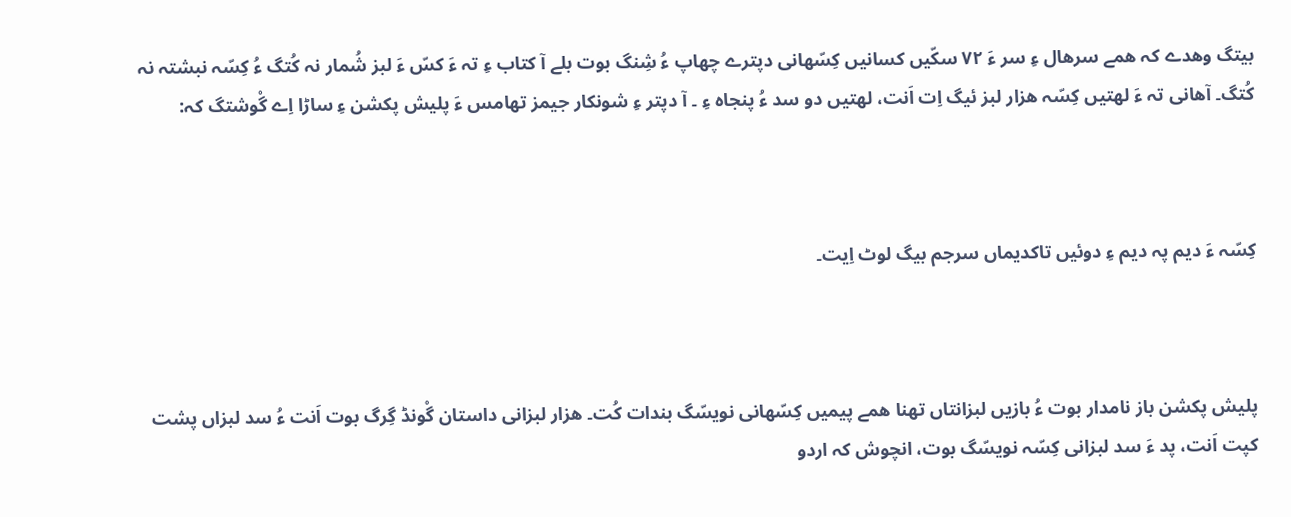بیتگ وھدے کہ ھمے سرھال ءِ سر ءَ ۷۲ سکّیں کسانیں کِسّھانی دپترے چھاپ ءُ شِنگ بوت بلے آ کتاب ءِ تہ ءَ کسّ ءَ لبز شُمار نہ کُتگ ءُ کِسّہ نبشتہ نہ کُتگ۔ آھانی تہ ءَ لھتیں کِسّہ ھزار لبز ئیگ اِت اَنت، لھتیں دو سد ءُ پنجاہ ءِ ۔ آ دپتر ءِ شونکار جیمز تھامس ءَ پلیش پکشن ءِ ساڑا اِے گْوشتگ کہ:



کِسّہ ءَ دیم پہ دیم ءِ دوئیں تاکدیماں سرجم بیگ لوٹ اِیت۔



پلیش پکشن باز نامدار بوت ءُ بازیں لبزانتاں تھنا ھمے پیمیں کِسّھانی نویسّگ بندات کُت۔ ھزار لبزانی داستان گْونڈ گِرگ بوت اَنت ءُ سد لبزاں پشت کپت اَنت، پد ءَ سد لبزانی کِسّہ نویسّگ بوت، انچوش کہ اردو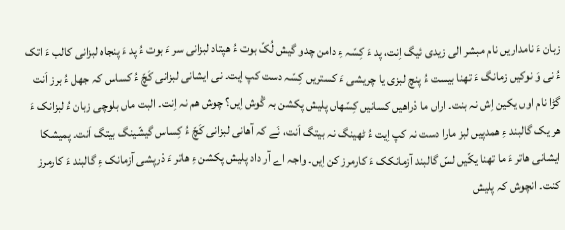زبان ءَ نامداریں نام مبشر الی زیدی ئیگ اِنت، پد ءَ کِسّہ ءِ دامن چدو گیش لُکّ بوت ءُ ھپتاد لبزانی سر ءَ بوت ءُ پد ءَ پنجاہ لبزانی کالب ءَ اتک ءُ نی وَ نوکیں زمانگ ءَ تھنا بیست ءُ پنچ لبزی یا چریشی ءَ کستریں کِسّہ دست کپ اِیت۔ نی ایشانی لبزانی کَچّ ءُ کساس کہ جھل ءُ برز اَنت گڑا نام اوں یکین اِش نہ بنت۔ اراں ما دْراھیں کسانیں کِسّھاں پلیش پکشن بہ گْوش اِیں؟ چوش ھم نہ اِنت۔ البت ماں بلوچی زبان ءُ لبزانک ءَ ھر یک گالبند ءِ ھمدپیں لبز مارا دست نہ کپ اِیت ءُ ٹھینگ نہ بیتگ اَنت، نَے کہ آھانی لبزانی کَچّ ءُ کِساس گیشّینگ بیتگ اَنت۔ پمیشکا ایشانی ھاتر ءَ ما تھنا یکّیں لسّ گالبند آزمانکک ءَ کارمرز کن اِیں۔ واجہ اے آر داد پلیش پکشن ءِ ھاتر ءَ دْرپشی آزمانک ءِ گالبند ءَ کارمرز کنت۔ انچوش کہ پلیش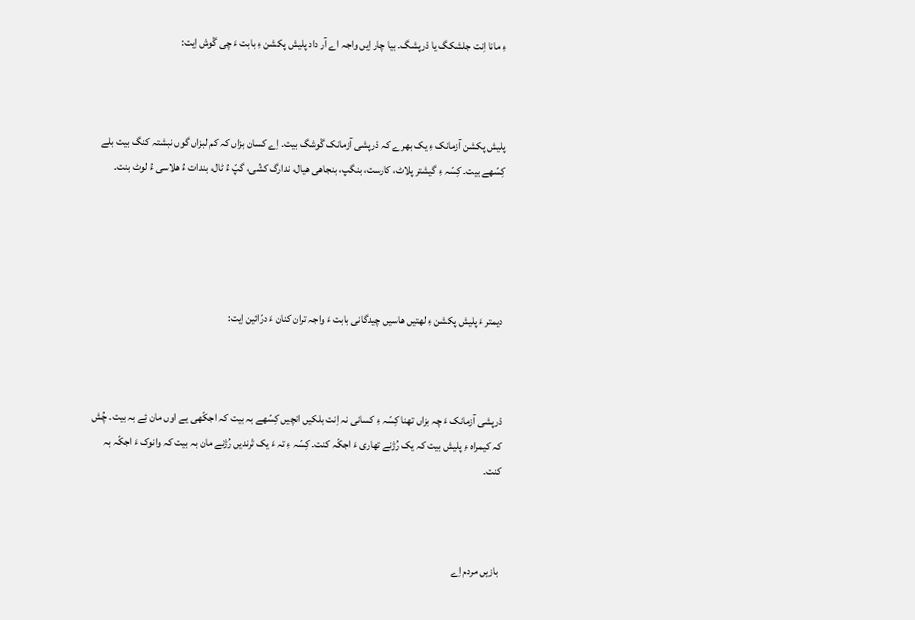ءِ مانا اِنت جلشکگ یا دْرپشگ۔ بیا چار اِیں واجہ اے آر داد پلیش پکشن ءِ بابت ءَ چی گْوش اِیت:



پلیش پکشن آزمانک ءِ یک بھرے کہ دْرپشی آزمانک گْوشگ بیت۔ اِے کسان بزاں کہ کم لبزاں گوں نبشتہ کنگ بیت بلے کِسّھے بیت۔ کِسّہ ءِ گیشتر پلاٹ، کارست، بنگپ، بنجاھی ھیال، ندارگ کشّی، گپّ ءُ ٹال، بندات ءُ ھلاسی ءُ لوٹ بنت۔





دیمتر ءَ پلیش پکشن ءِ لھتیں ھاسیں چیدگانی بابت ءَ واجہ تران کنان ءَ درّائین اِیت:



دْرپشی آزمانک ءَ چہ بزاں تھنا کِسّہ ءِ کسانی نہ اِنت بلکیں انچیں کِسّھے بہ بیت کہ اجکّھی یے اوں مان ئِے بہ بیت۔ چُش کہ کیمراہ ءِ پلیش بیت کہ یک رُژنے تھاری ءَ اجکّہ کنت۔ کِسّہ ءِ تہ ءَ یک تْرندیں رُژنے مان بہ بیت کہ وانوک ءَ اجکّہ بہ کنت۔



 بازیں مردم اِے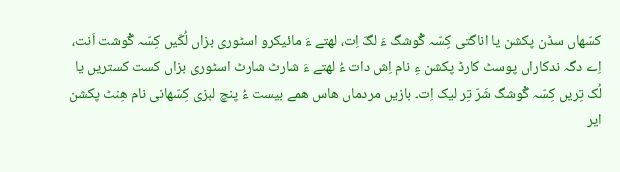کسّھاں سڈن پکشن یا اناگتی کِسّہ گْوشگ ءَ لگّ اِت، لھتے ءَ مائیکرو اسٹوری بزاں لُکّیں کِسّہ گْوشت اَنت، اِے دگہ ندکاراں پوسٹ کارڈ پکشن ءِ نام اِش دات ءُ لھتے ءَ شارٹ شارٹ اسٹوری بزاں کست کستریں یا لُک تِریں کِسّہ گْوشگ شَرّ تِر لیک اِت۔ بازیں مردماں ھاس ھمے بیست ءُ پنچ لبزی کِسّھانی نام ھِنٹ پکشن ایر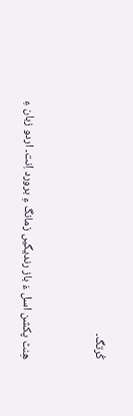کُرتگ۔



ھِنٹ پکشن اسل ءَ باز رندیگیں زمانگ ءِ برورد اِنت۔ اردو زبان ءِ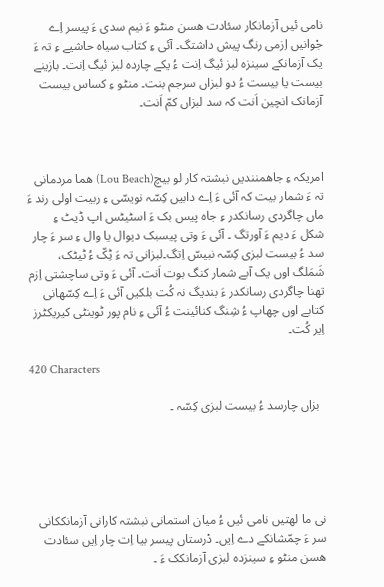نامی ئیں آزمانکار سئادت ھسن منٹو ءَ نیم سدی ءَ پیسر اِے جْوانیں اِزمی رنگ پیش داشتگ۔ آئی ءِ کتاب سیاہ حاشیے ءِ تہ ءَ یک آزمانکے سینزہ لبز ئیگ اِنت ءُ یکے چاردہ لبز ئیگ اِنت۔ بازینے بیست یا بیست ءُ دو لبزاں سرجم بنت۔ منٹو ءِ کساس بیست آزمانک انچین اَنت کہ سد لبزاں کمّ اَنت۔



امریکہ ءِ جاھمنندیں نبشتہ کار لو بیچ(Lou Beach) ھما مردمانی تہ ءَ شمار بیت کہ آئی ءَ اِے دابیں کِسّہ نویسّی ءِ ربیت اولی رند ءَ ماں چاگردی رسانکدر ءِ جاہ پیس بک ءَ اسٹیٹس اپ ڈیٹ ءِ شکل ءَ دیم ءَ آورتگ ۔ آئی ءَ وتی پیسبک دیوال یا وال ءِ سر ءَ چار سد ءُ بیست لبزی کِسّہ نبیسّ اِتگ۔لبزانی تہ ءَ ٹِکّ ءُ ٹیٹک، شَمَلگ اوں یک آبے شمار کنگ بوت اَنت۔ آئی ءَ وتی ساچشتی اِزم تھنا چاگردی رسانکدر ءَ بندیگ نہ کُت بلکیں آئی ءَ اِے کِسّھانی کتابے اوں چھاپ ءُ شِنگ کنائینت ءُ آئی ءِ نام پور ٹوینٹی کیریکٹرز اِیر کُت۔

420 Characters

  بزاں چارسد ءُ بیست لبزی کِسّہ ۔





نی ما لھتیں نامی ئیں ءُ میان استمانی نبشتہ کارانی آزمانککانی سر ءَ چمّشانکے دے اِیں۔ دْرستاں پیسر بیا اِت چار اِیں سئادت ھسن منٹو ءِ سینزدہ لبزی آزمانکک ءَ ۔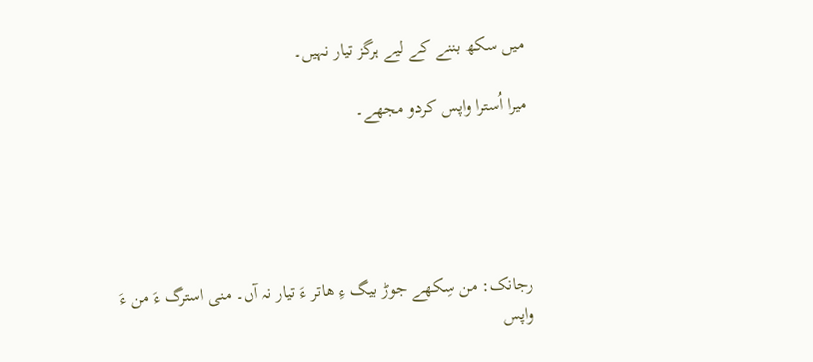میں سکھ بننے کے لیے ہرگز تیار نہیں۔

میرا اُسترا واپس کردو مجھے۔





رجانک: من سِکھے جوڑ بیگ ءِ ھاتر ءَ تیار نہ آں۔ منی استرگ ءَ من ءَ واپس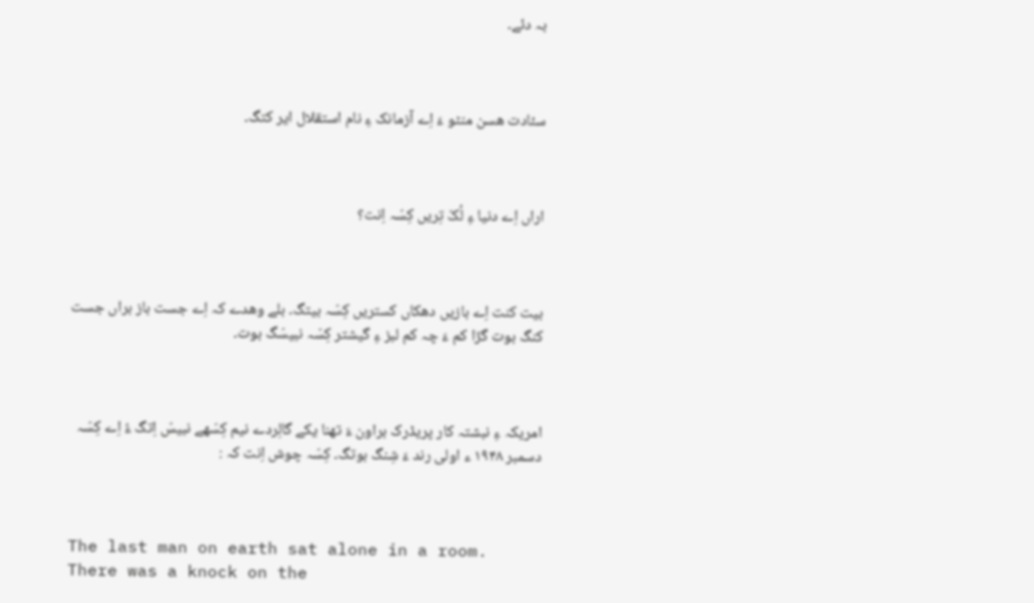بہ دئے۔



سئادت ھسن منٹو ءَ اِے آزمانک ءِ نام استقلال ایر کتگ۔



اراں اِے دنیا ءِ لُکّ تِریں کِسّہ اِنت؟



بیت کنت اِے بازیں دھکاں کستریں کِسّہ بیتگ۔ بلے وھدے کہ اِے جست باز براں جست کنگ بوت گڑا کم ءَ چہ کم لبز ءِ گیشتر کِسّہ نبیسّگ بوت۔



امریکہ ءِ نبشتہ کار پریڈرک براون ءَ تھنا یکے گالِردے نیم کِسّھے نبیسّ اِتگ ءُ اِے کِسّہ دسمبر ۱۹۴۸ ء اولی رند ءَ شِنگ بوتگ۔ کِسّہ چوش اِنت کہ :



The last man on earth sat alone in a room. There was a knock on the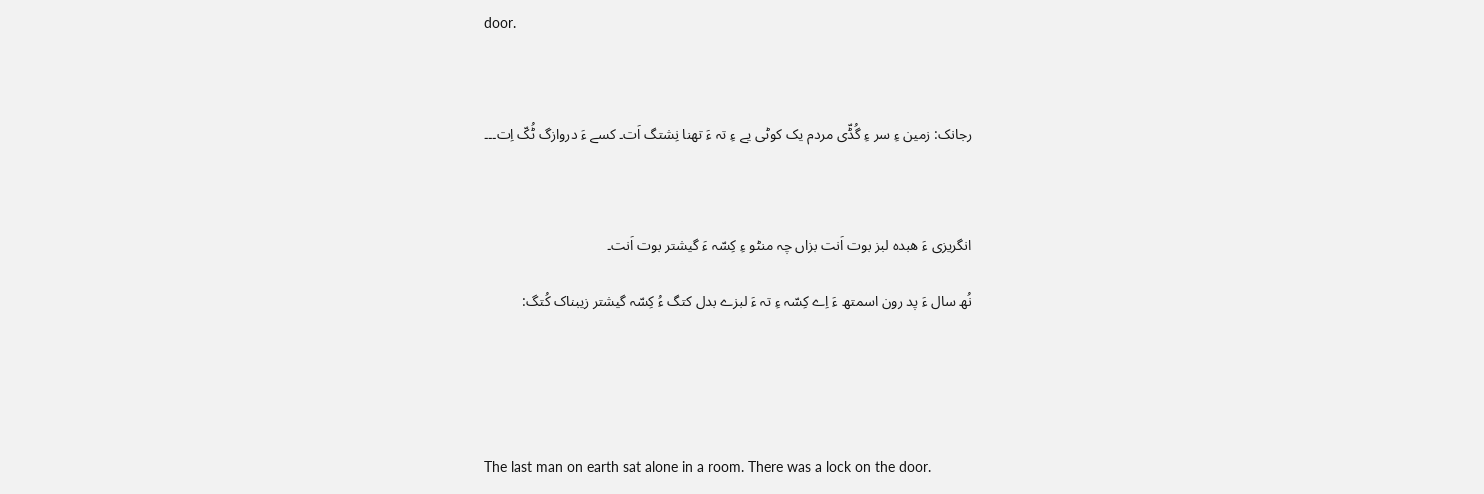door.



رجانک: زمین ءِ سر ءِ گُڈّی مردم یک کوٹی یے ءِ تہ ءَ تھنا نِشتگ اَت۔ کسے ءَ دروازگ ٹُکّ اِت۔۔۔



انگریزی ءَ ھبدہ لبز بوت اَنت بزاں چہ منٹو ءِ کِسّہ ءَ گیشتر بوت اَنت۔

نُھ سال ءَ پد رون اسمتھ ءَ اِے کِسّہ ءِ تہ ءَ لبزے بدل کتگ ءُ کِسّہ گیشتر زیبناک کُتگ:





The last man on earth sat alone in a room. There was a lock on the door.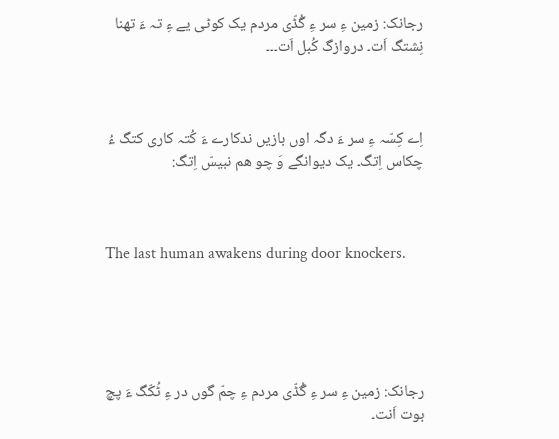رجانک: زمین ءِ سر ءِ گُڈّی مردم یک کوٹی یے ءِ تہ ءَ تھنا نِشتگ اَت۔ دروازگ کُبل اَت۔۔۔



اِے کِسّہ ءِ سر ءَ دگہ اوں بازیں ندکارے ءَ کُتہ کاری کتگ ءُ چکاس اِتگ۔ یک دیوانگے وَ چو ھم نبیسّ اِتگ:



The last human awakens during door knockers.





رجانک: زمین ءِ سر ءِ گُڈّی مردم ءِ چمّ گوں در ءِ ٹُکّگ ءَ پچ بوت اَنت۔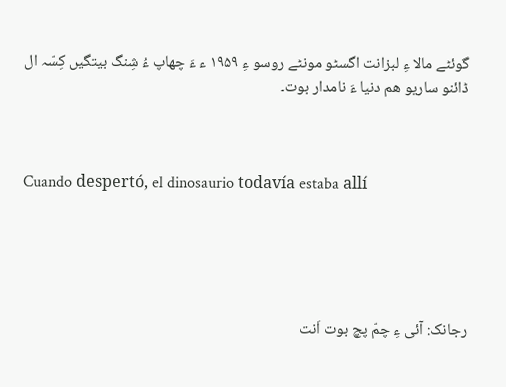گوئٹے مالا ءِ لبزانت اگسٹو مونٹے روسو ءِ ۱۹۵۹ ء ءَ چھاپ ءُ شِنگ بیتگیں کِسّہ ال ڈائنو ساریو ھم دنیا ءَ نامدار بوت۔



Cuando despertó, el dinosaurio todavía estaba allí





رجانک: آئی ءِ چمّ پچ بوت اَنت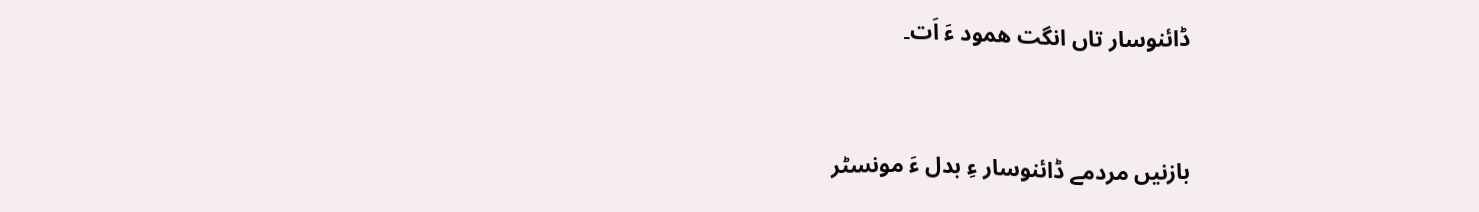ڈائنوسار تاں انگت ھمود ءَ اَت۔



بازنیں مردمے ڈائنوسار ءِ بدل ءَ مونسٹر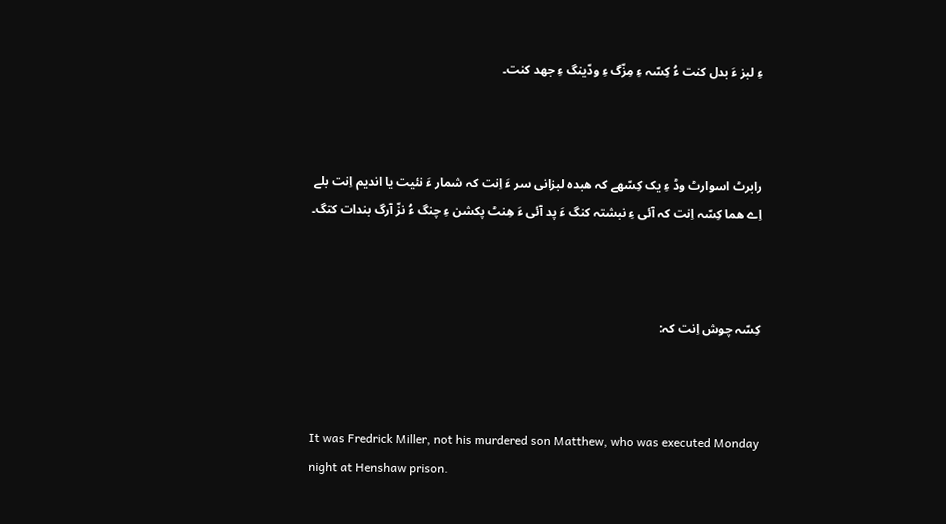ءِ لبز ءَ بدل کنت ءُ کِسّہ ءِ مِزّگ ءِ ودّینگ ءِ جھد کنت۔



رابرٹ اسوارٹ وڈ ءِ یک کِسّھے کہ ھبدہ لبزانی سر ءَ اِنت کہ شمار ءَ نئیت یا اندیم اِنت بلے اِے ھما کِسّہ اِنت کہ آئی ءِ نبشتہ کنگ ءَ پد آئی ءَ ھِنٹ پکشن ءِ چنگ ءُ نزّ آرگ بندات کتگ۔



کِسّہ چوش اِنت کہ:



It was Fredrick Miller, not his murdered son Matthew, who was executed Monday night at Henshaw prison.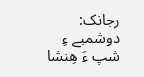رجانک: دوشمبے ءِ شپ ءَ ھِنشا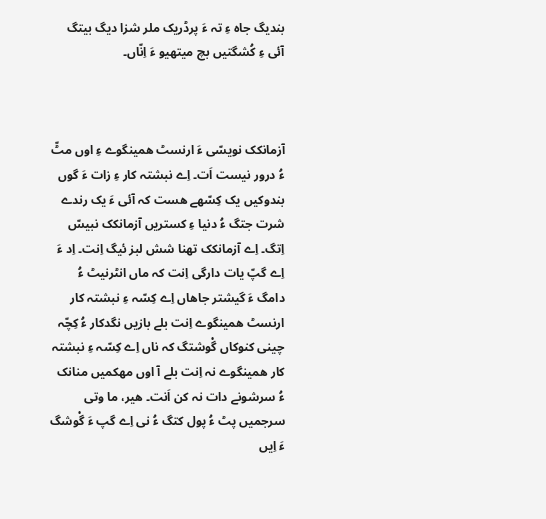بندیگ جاہ ءِ تہ ءَ پرڈریک ملر شزا دیگ بیتگ آئی ءِ کُشگتیں بچ میتھیو ءَ اِنّاں۔



آزمانکک نویسّی ءَ ارنسٹ ھمینگوے ءِ اوں مٹّ ءُ درور نیست اَت۔ اِے نبشتہ کار ءِ زات ءَ گوں بندوکیں یک کِسّھے ھست کہ آئی ءَ یک رندے شرت جتگ ءُ دنیا ءِ کستریں آزمانکک نبیسّ اِتگ۔ اِے آزمانکک تھنا شش لبز ئیگ اِنت۔ اِد ءَ اِے گپّ یات دارگی اِنت کہ ماں انٹرنیٹ ءُ دامگ ءَ گیشتر جاھاں اِے کِسّہ ءِ نبشتہ کار ارنسٹ ھمینگوے اِنت بلے بازیں نگدکار ءُ کِچّہ چینی کنوکاں گْوشتگ کہ ناں اِے کِسّہ ءِ نبشتہ کار ھمینگوے نہ اِنت بلے آ اوں مھکمیں منانک ءُ سرشونے دات نہ کن اَنت۔ ھیر، ما وتی سرجمیں پٹ ءُ پول کتگ ءُ نی اِے گپ ءَ گْوشگ ءَ اِیں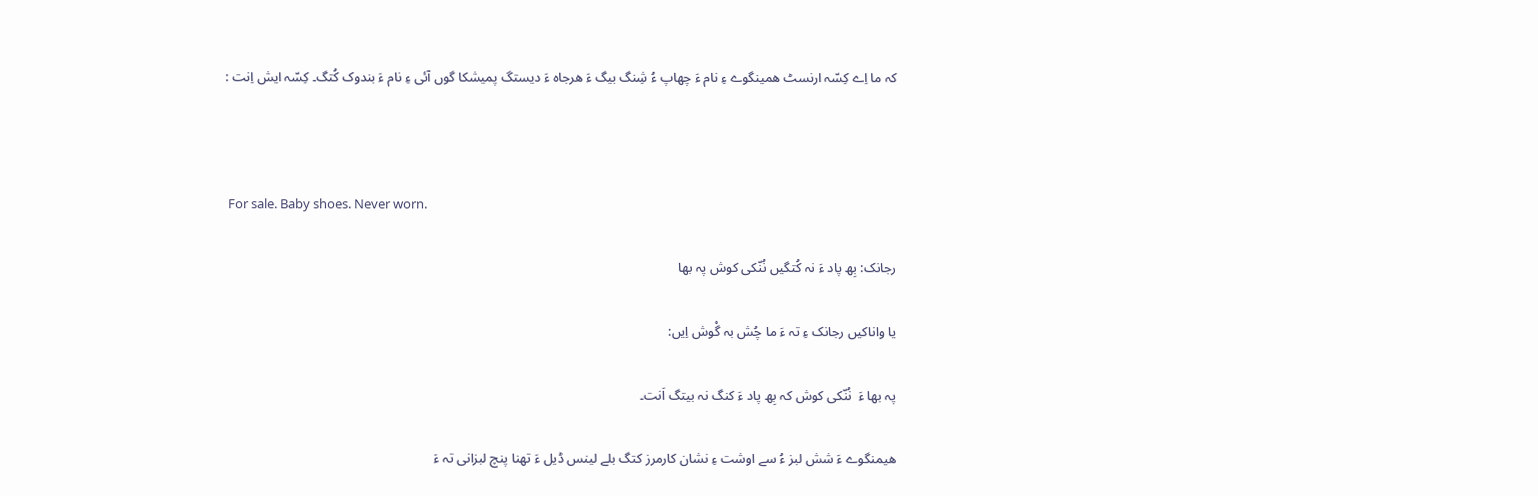کہ ما اِے کِسّہ ارنسٹ ھمینگوے ءِ نام ءَ چھاپ ءُ شِنگ بیگ ءَ ھرجاہ ءَ دیستگ پمیشکا گوں آئی ءِ نام ءَ بندوک کُتگ۔ کِسّہ ایش اِنت :



 For sale. Baby shoes. Never worn.

رجانک: بِھ پاد ءَ نہ کُتگیں نُنّکی کوش پہ بھا

یا واناکیں رجانک ءِ تہ ءَ ما چُش بہ گْوش اِیں:

پہ بھا ءَ  نُنّکی کوش کہ بِھ پاد ءَ کنگ نہ بیتگ اَنت۔

ھیمنگوے ءَ شش لبز ءُ سے اوشت ءِ نشان کارمرز کتگ بلے لینس ڈیل ءَ تھنا پنچ لبزانی تہ ءَ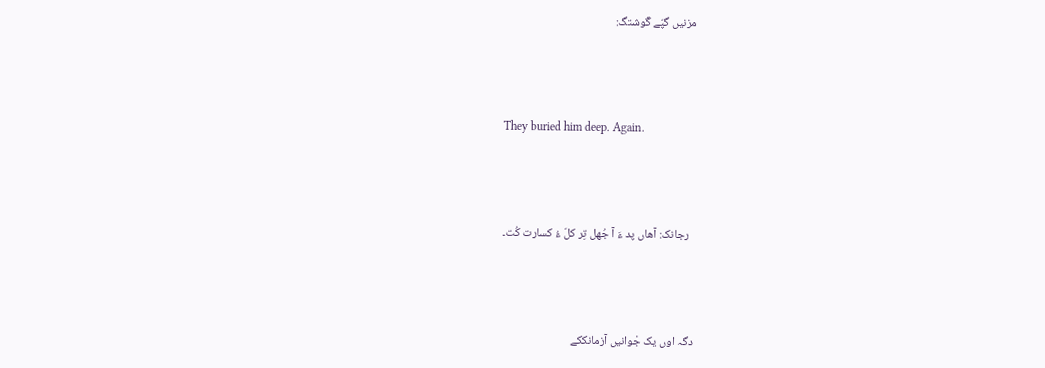مزنیں گپّے گْوشتگ:



They buried him deep. Again.



  رجانک: آھاں پد ءَ آ جُھل تِر کلّ ءُ کسارت کُت۔



دگہ اوں یک جْوانیں آزمانککے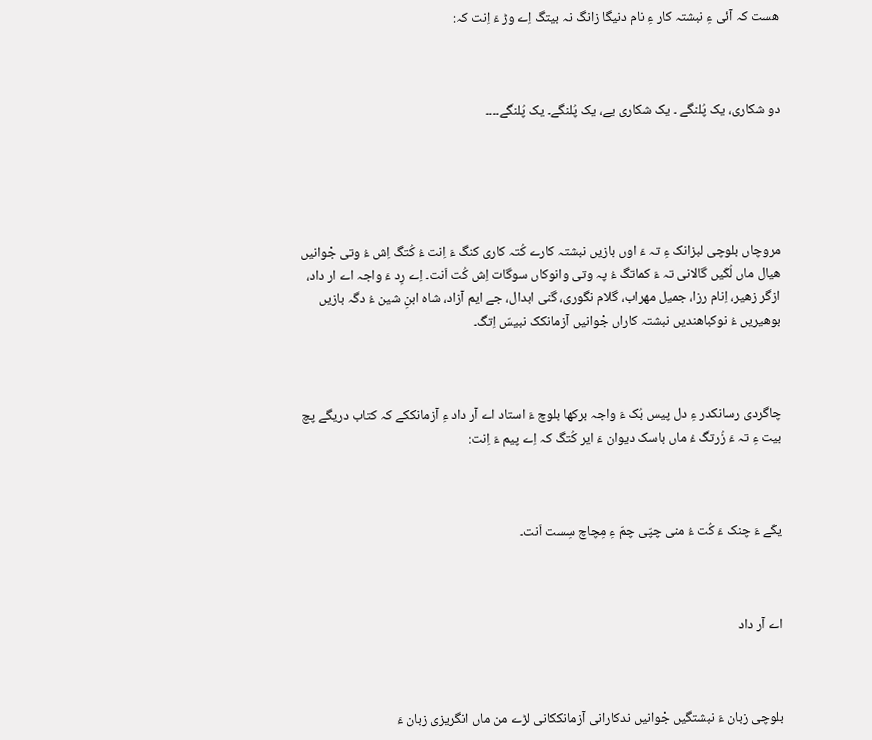ھست کہ آئی ءِ نبشتہ کار ءِ نام دنیگا زانگ نہ بیتگ اِے وڑ ءَ اِنت کہ:



دو شکاری، یک پُلنگے ۔ یک شکاری یے، یک پُلنگے۔ یک پُلنگے۔۔۔۔





مروچاں بلوچی لبزانک ءِ تہ ءَ اوں بازیں نبشتہ کارے کُتہ کاری کنگ ءَ اِنت ءُ کُتگ اِش ءُ وتی جْوانیں ھیال ماں لُکّیں گالانی تہ ءَ کماتگ ءُ پہ وتی وانوکاں سوگات اِش کُت اَنت۔ اِے رِد ءَ واجہ اے ار داد، ازگر زھیر، اِنام رزا، جمیل مھراب، گلام نگوری، گنی ابدال، جے ایم آزاد، شاہ ابنِ شین ءُ دگہ بازیں بوھیریں ءُ نوکباھندیں نبشتہ کاراں جْوانیں آزمانکک نبیسّ اِتگ۔



چاگردی رسانکدر ءِ دل پیس بُک ءَ واجہ برکھا بلوچ ءَ استاد اے آر داد ءِ آزمانککے کہ کتاب دریگے پچ بیت ءِ تہ ءَ زُرتگ ءُ ماں باسک دیوان ءَ ایر کُتگ کہ اِے پیم ءَ اِنت:



یکّے ءَ چنک ءَ کُت ءُ منی چپّی چمّ ءِ مِچاچ سِست اَنت۔



اے آر داد



بلوچی زبان ءَ نبشتگیں جْوانیں ندکارانی آزمانککانی لڑے من ماں انگریزی زبان ءَ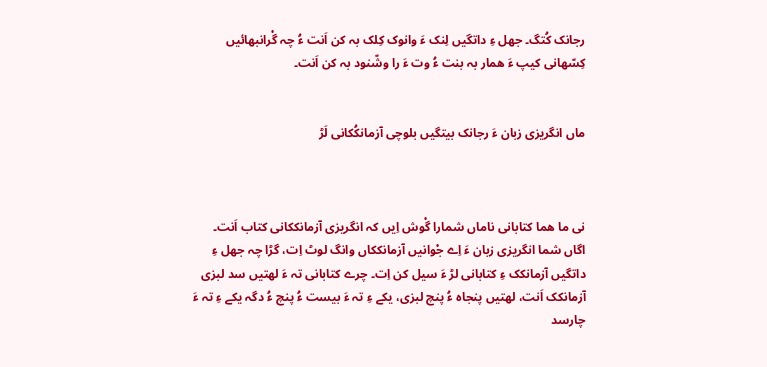رجانک کُتگ۔ جھل ءِ داتگیں لِنک ءَ وانوک کِلک بہ کن اَنت ءُ چہ گْرانبھائیں کِسّھانی کیپ ءَ ھمار بہ بنت ءُ وت ءَ را وشّنود بہ کن اَنت۔


ماں انگریزی زبان ءَ رجانک بیتگیں بلوچی آزمانکُکانی لَڑ



نی ما ھما کتابانی ناماں شمارا گْوش اِیں کہ انگریزی آزمانککانی کتاب اَنت۔ اگاں شما انگریزی زبان ءَ اِے جْوانیں آزمانککاں وانگ لوٹ اِت، گڑا چہ جھل ءِ داتگیں آزمانکک ءِ کتابانی لڑ ءَ سیل کن اِت۔ چرے کتابانی تہ ءَ لھتیں سد لبزی آزمانکک اَنت، لھتیں پنجاہ ءُ پنچ لبزی، یکے ءِ تہ ءَ بیست ءُ پنچ ءُ دگہ یکے ءِ تہ ءَ چارسد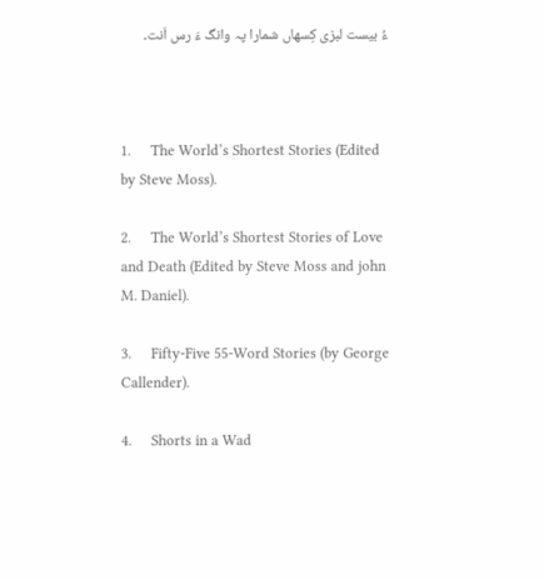ءُ بیست لبزی کِسھاں شمارا پہ وانگ ءَ رس اَنت۔



1.     The World’s Shortest Stories (Edited by Steve Moss).

2.     The World’s Shortest Stories of Love and Death (Edited by Steve Moss and john M. Daniel).

3.     Fifty-Five 55-Word Stories (by George Callender).

4.     Shorts in a Wad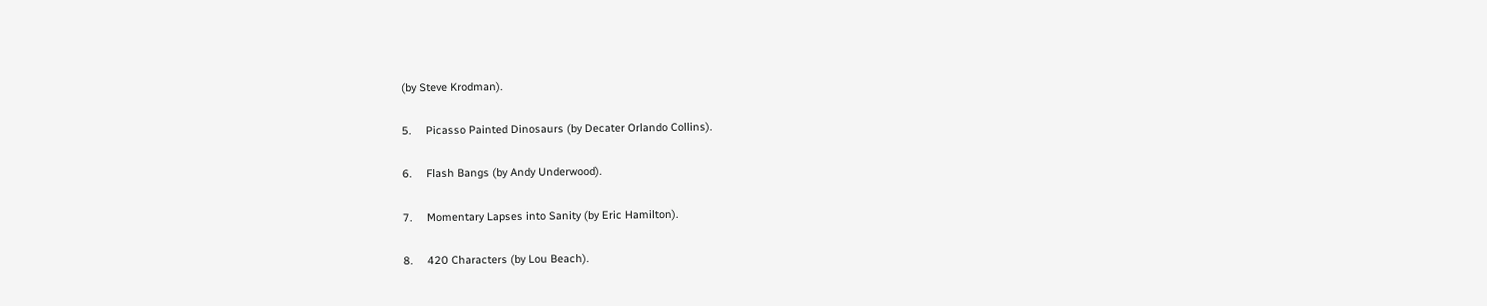(by Steve Krodman).

5.     Picasso Painted Dinosaurs (by Decater Orlando Collins).

6.     Flash Bangs (by Andy Underwood).

7.     Momentary Lapses into Sanity (by Eric Hamilton).

8.     420 Characters (by Lou Beach).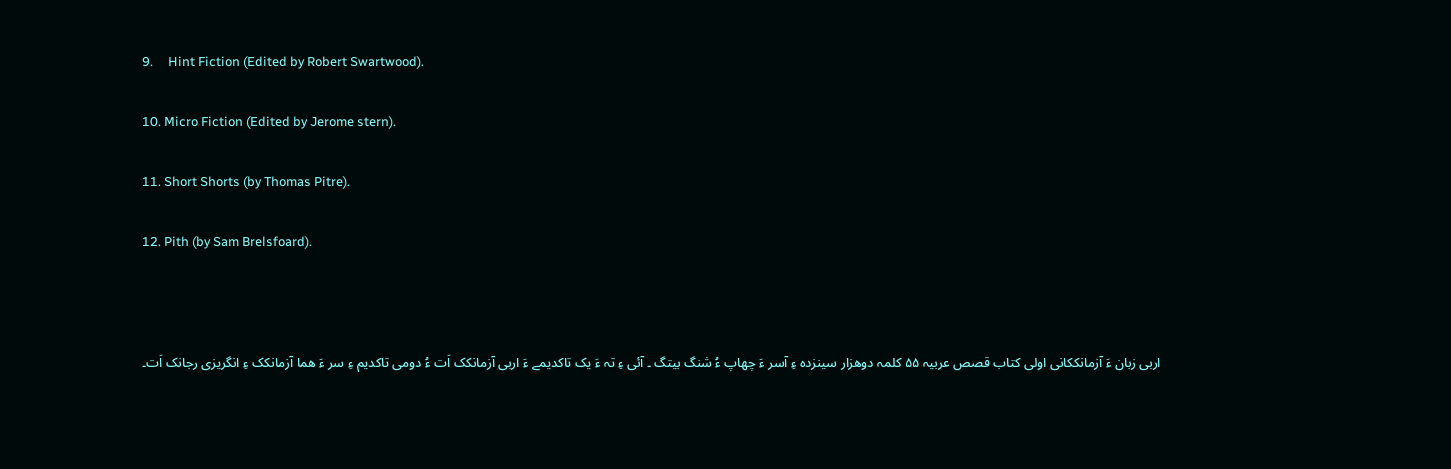9.     Hint Fiction (Edited by Robert Swartwood).

10. Micro Fiction (Edited by Jerome stern).

11. Short Shorts (by Thomas Pitre).

12. Pith (by Sam Brelsfoard).



اربی زبان ءَ آزمانککانی اولی کتاب قصص عربیہ ۵۵ کلمہ دوھزار سینزدہ ءِ آسر ءَ چھاپ ءُ شنگ بیتگ ۔ آئی ءِ تہ ءَ یک تاکدیمے ءَ اربی آزمانکک اَت ءُ دومی تاکدیم ءِ سر ءَ ھما آزمانکک ءِ انگریزی رجانک اَت۔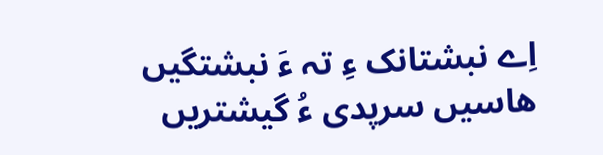اِے نبشتانک ءِ تہ ءَ نبشتگیں ھاسیں سرپدی ءُ گیشتریں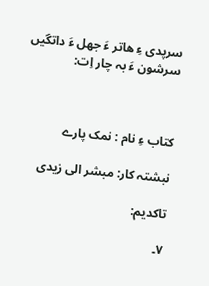سرپدی ءِ ھاتر ءَ جھل ءَ داتگیں سرشون ءَ بہ چار اِت:



کتاب ءِ نام : نمک پارے

نبشتہ کار: مبشر الی زیدی

تاکدیم:

۷۔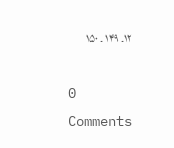۱۲۔ ۱۴۹ ۔ ۱۵۰

0 Comments